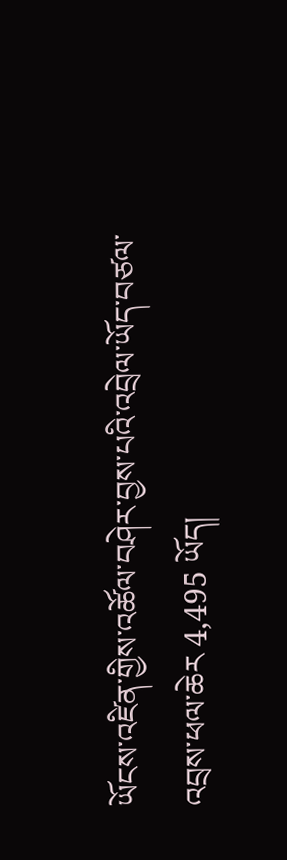ཡོངས་འཛིན་གྱིས་འཚོལ་བཤེར་བྱས་པའི་འབྲེལ་ཡོད་བཙལ་འབྲས་ཕལ་ཆེར 4,495 ཡོད།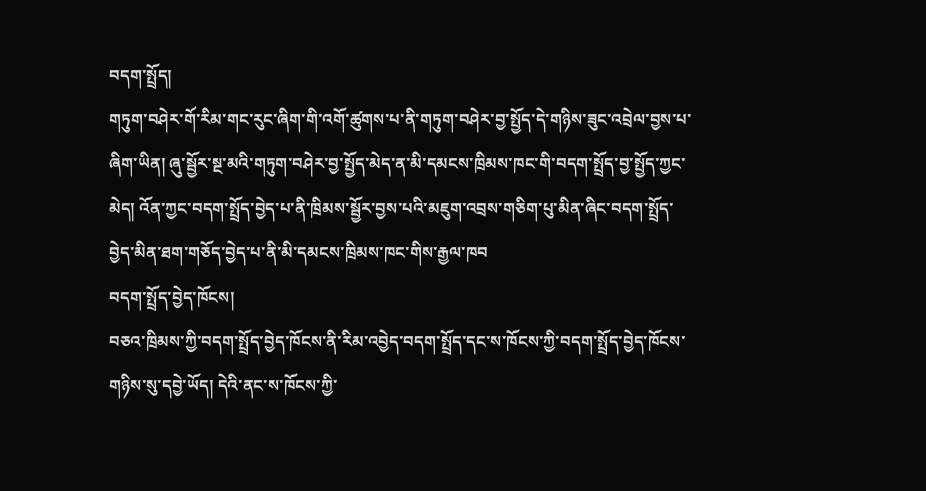བདག་སྤྲོད།
གཏུག་བཤེར་གོ་རིམ་གང་རུང་ཞིག་གི་འགོ་ཚུགས་པ་ནི་གཏུག་བཤེར་བྱ་སྤྱོད་དེ་གཉིས་ཟུང་འབྲེལ་བྱས་པ་ཞིག་ཡིན། ཞུ་སྦྱོར་སྔ་མའི་གཏུག་བཤེར་བྱ་སྤྱོད་མེད་ན་མི་དམངས་ཁྲིམས་ཁང་གི་བདག་སྤྲོད་བྱ་སྤྱོད་ཀྱང་མེད། འོན་ཀྱང་བདག་སྤྲོད་བྱེད་པ་ནི་ཁྲིམས་སྦྱོར་བྱས་པའི་མཇུག་འབྲས་གཅིག་པུ་མིན་ཞིང་བདག་སྤྲོད་བྱེད་མིན་ཐག་གཅོད་བྱེད་པ་ནི་མི་དམངས་ཁྲིམས་ཁང་གིས་རྒྱལ་ཁབ
བདག་སྤྲོད་བྱེད་ཁོངས།
བཅའ་ཁྲིམས་ཀྱི་བདག་སྤྲོད་བྱེད་ཁོངས་ནི་རིམ་འབྱེད་བདག་སྤྲོད་དང་ས་ཁོངས་ཀྱི་བདག་སྤྲོད་བྱེད་ཁོངས་གཉིས་སུ་དབྱེ་ཡོད། དེའི་ནང་ས་ཁོངས་ཀྱི་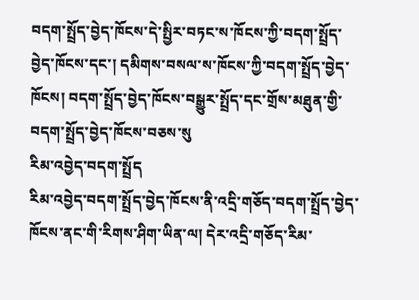བདག་སྤྲོད་བྱེད་ཁོངས་དེ་སྤྱིར་བཏང་ས་ཁོངས་ཀྱི་བདག་སྤྲོད་བྱེད་ཁོངས་དང་། དམིགས་བསལ་ས་ཁོངས་ཀྱི་བདག་སྤྲོད་བྱེད་ཁོངས། བདག་སྤྲོད་བྱེད་ཁོངས་བསྒྱུར་སྤྲོད་དང་གྲོས་མཐུན་གྱི་བདག་སྤྲོད་བྱེད་ཁོངས་བཅས་སུ
རིམ་འབྱེད་བདག་སྤྲོད
རིམ་འབྱེད་བདག་སྤྲོད་བྱེད་ཁོངས་ནི་འདྲི་གཅོད་བདག་སྤྲོད་བྱེད་ཁོངས་ནང་གི་རིགས་ཤིག་ཡིན་ལ། དེར་འདྲི་གཅོད་རིམ་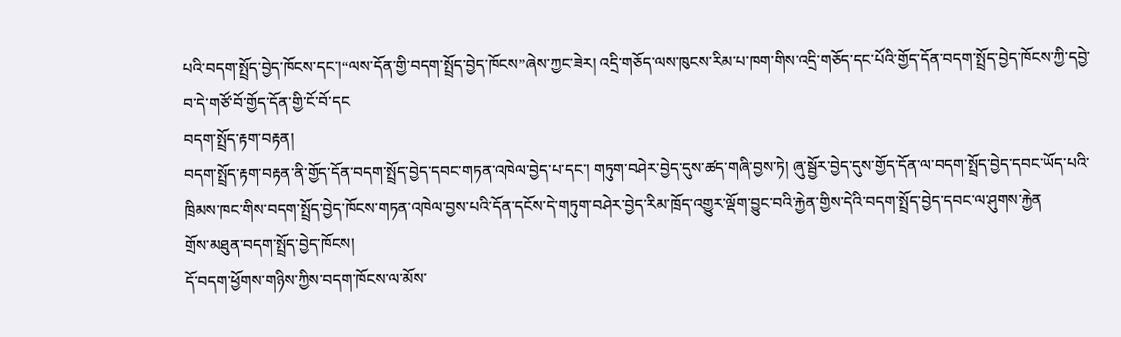པའི་བདག་སྤྲོད་བྱེད་ཁོངས་དང་།“ལས་དོན་གྱི་བདག་སྤྲོད་བྱེད་ཁོངས”ཞེས་ཀྱང་ཟེར། འདྲི་གཅོད་ལས་ཁུངས་རིམ་པ་ཁག་གིས་འདྲི་གཅོད་དང་པོའི་གྱོད་དོན་བདག་སྤྲོད་བྱེད་ཁོངས་ཀྱི་དབྱེ་བ་དེ་གཙོ་བོ་གྱོད་དོན་གྱི་ངོ་བོ་དང
བདག་སྤྲོད་རྟག་བརྟན།
བདག་སྤྲོད་རྟག་བརྟན་ནི་གྱོད་དོན་བདག་སྤྲོད་བྱེད་དབང་གཏན་འཁེལ་བྱེད་པ་དང་། གཏུག་བཤེར་བྱེད་དུས་ཚད་གཞི་བྱས་ཏེ། ཞུ་སྦྱོར་བྱེད་དུས་གྱོད་དོན་ལ་བདག་སྤྲོད་བྱེད་དབང་ཡོད་པའི་ཁྲིམས་ཁང་གིས་བདག་སྤྲོད་བྱེད་ཁོངས་གཏན་འཁེལ་བྱས་པའི་དོན་དངོས་དེ་གཏུག་བཤེར་བྱེད་རིམ་ཁྲོད་འགྱུར་ལྡོག་བྱུང་བའི་རྐྱེན་གྱིས་དེའི་བདག་སྤྲོད་བྱེད་དབང་ལ་ཤུགས་རྐྱེན
གྲོས་མཐུན་བདག་སྤྲོད་བྱེད་ཁོངས།
དོ་བདག་ཕྱོགས་གཉིས་ཀྱིས་བདག་ཁོངས་ལ་མོས་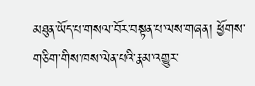མཐུན་ཡོད་པ་གསལ་བོར་བསྟན་པ་ལས་གཞན། ཕྱོགས་གཅིག་གིས་ཁས་ལེན་པའི་རྣམ་འགྱུར་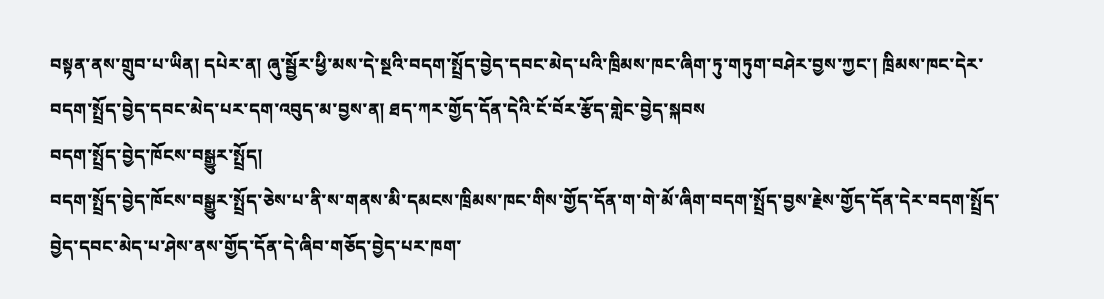བསྟན་ནས་གྲུབ་པ་ཡིན། དཔེར་ན། ཞུ་སྦྱོར་ཕྱི་མས་དེ་སྔའི་བདག་སྤྲོད་བྱེད་དབང་མེད་པའི་ཁྲིམས་ཁང་ཞིག་ཏུ་གཏུག་བཤེར་བྱས་ཀྱང་། ཁྲིམས་ཁང་དེར་བདག་སྤྲོད་བྱེད་དབང་མེད་པར་དག་འབུད་མ་བྱས་ན། ཐད་ཀར་གྱོད་དོན་དེའི་ངོ་བོར་རྩོད་གླེང་བྱེད་སྐབས
བདག་སྤྲོད་བྱེད་ཁོངས་བསྒྱུར་སྤྲོད།
བདག་སྤྲོད་བྱེད་ཁོངས་བསྒྱུར་སྤྲོད་ཅེས་པ་ནི་ས་གནས་མི་དམངས་ཁྲིམས་ཁང་གིས་གྱོད་དོན་ག་གེ་མོ་ཞིག་བདག་སྤྲོད་བྱས་རྗེས་གྱོད་དོན་དེར་བདག་སྤྲོད་བྱེད་དབང་མེད་པ་ཤེས་ནས་གྱོད་དོན་དེ་ཞིབ་གཅོད་བྱེད་པར་ཁག་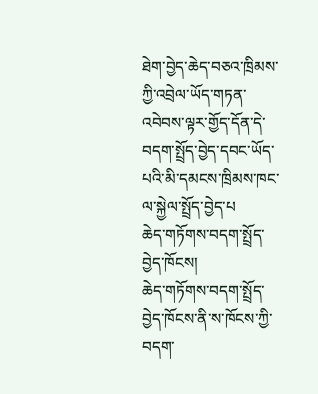ཐེག་བྱེད་ཆེད་བཅའ་ཁྲིམས་ཀྱི་འབྲེལ་ཡོད་གཏན་འབེབས་ལྟར་གྱོད་དོན་དེ་བདག་སྤྲོད་བྱེད་དབང་ཡོད་པའི་མི་དམངས་ཁྲིམས་ཁང་ལ་སྐྱེལ་སྤྲོད་བྱེད་པ
ཆེད་གཏོགས་བདག་སྤྲོད་བྱེད་ཁོངས།
ཆེད་གཏོགས་བདག་སྤྲོད་བྱེད་ཁོངས་ནི་ས་ཁོངས་ཀྱི་བདག་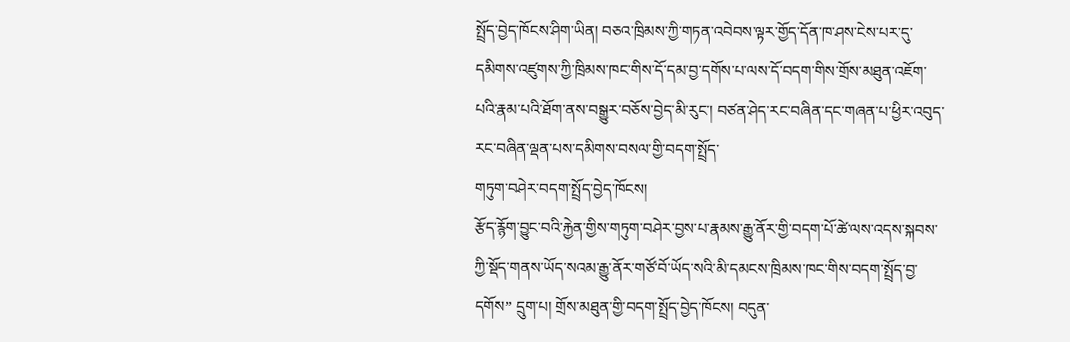སྤྲོད་བྱེད་ཁོངས་ཤིག་ཡིན། བཅའ་ཁྲིམས་ཀྱི་གཏན་འབེབས་ལྟར་གྱོད་དོན་ཁ་ཤས་ངེས་པར་དུ་དམིགས་འཛུགས་ཀྱི་ཁྲིམས་ཁང་གིས་དོ་དམ་བྱ་དགོས་པ་ལས་དོ་བདག་གིས་གྲོས་མཐུན་འཇོག་པའི་རྣམ་པའི་ཐོག་ནས་བསྒྱུར་བཅོས་བྱེད་མི་རུང་། བཙན་ཤེད་རང་བཞིན་དང་གཞན་པ་ཕྱིར་འབུད་རང་བཞིན་ལྡན་པས་དམིགས་བསལ་གྱི་བདག་སྤྲོད་
གཏུག་བཤེར་བདག་སྤྲོད་བྱེད་ཁོངས།
རྩོད་རྙོག་བྱུང་བའི་རྐྱེན་གྱིས་གཏུག་བཤེར་བྱས་པ་རྣམས་རྒྱུ་ནོར་གྱི་བདག་པོ་ཚེ་ལས་འདས་སྐབས་ཀྱི་སྡོད་གནས་ཡོད་སའམ་རྒྱུ་ནོར་གཙོ་བོ་ཡོད་སའི་མི་དམངས་ཁྲིམས་ཁང་གིས་བདག་སྤྲོད་བྱ་དགོས” དྲུག་པ། གྲོས་མཐུན་གྱི་བདག་སྤྲོད་བྱེད་ཁོངས། བདུན་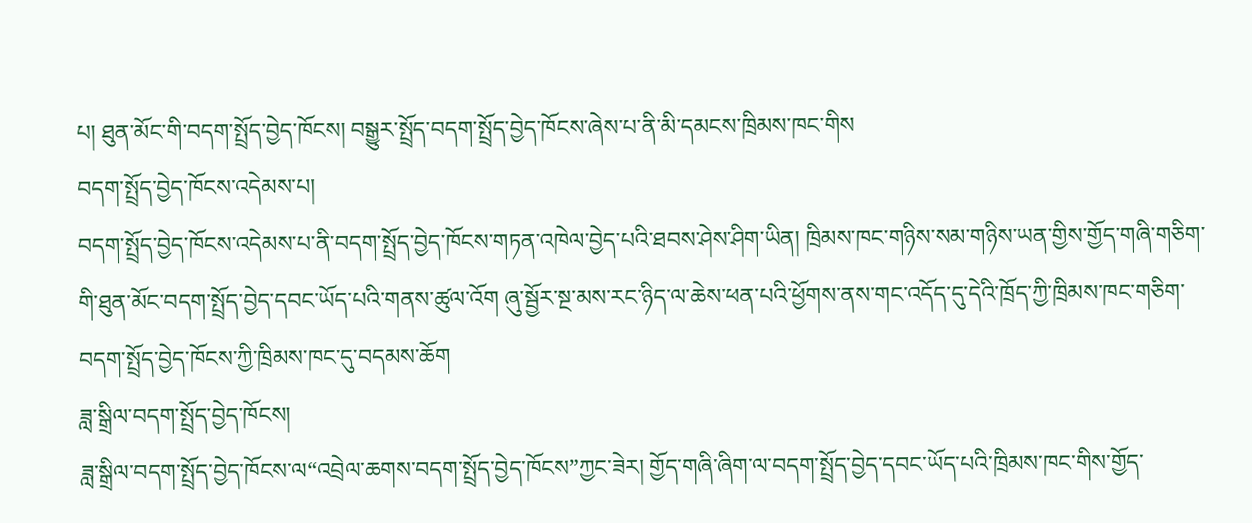པ། ཐུན་མོང་གི་བདག་སྤྲོད་བྱེད་ཁོངས། བསྒྱུར་སྤྲོད་བདག་སྤྲོད་བྱེད་ཁོངས་ཞེས་པ་ནི་མི་དམངས་ཁྲིམས་ཁང་གིས
བདག་སྤྲོད་བྱེད་ཁོངས་འདེམས་པ།
བདག་སྤྲོད་བྱེད་ཁོངས་འདེམས་པ་ནི་བདག་སྤྲོད་བྱེད་ཁོངས་གཏན་འཁེལ་བྱེད་པའི་ཐབས་ཤེས་ཤིག་ཡིན། ཁྲིམས་ཁང་གཉིས་སམ་གཉིས་ཡན་གྱིས་གྱོད་གཞི་གཅིག་གི་ཐུན་མོང་བདག་སྤྲོད་བྱེད་དབང་ཡོད་པའི་གནས་ཚུལ་འོག ཞུ་སྦྱོར་སྔ་མས་རང་ཉིད་ལ་ཆེས་ཕན་པའི་ཕྱོགས་ནས་གང་འདོད་དུ་དེའི་ཁྲོད་ཀྱི་ཁྲིམས་ཁང་གཅིག་བདག་སྤྲོད་བྱེད་ཁོངས་ཀྱི་ཁྲིམས་ཁང་དུ་བདམས་ཆོག
ཟླ་སྒྲིལ་བདག་སྤྲོད་བྱེད་ཁོངས།
ཟླ་སྒྲིལ་བདག་སྤྲོད་བྱེད་ཁོངས་ལ“འབྲེལ་ཆགས་བདག་སྤྲོད་བྱེད་ཁོངས”ཀྱང་ཟེར། གྱོད་གཞི་ཞིག་ལ་བདག་སྤྲོད་བྱེད་དབང་ཡོད་པའི་ཁྲིམས་ཁང་གིས་གྱོད་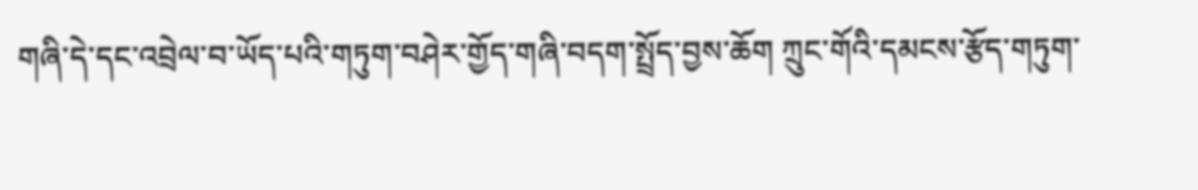གཞི་དེ་དང་འབྲེལ་བ་ཡོད་པའི་གཏུག་བཤེར་གྱོད་གཞི་བདག་སྤྲོད་བྱས་ཆོག ཀྲུང་གོའི་དམངས་རྩོད་གཏུག་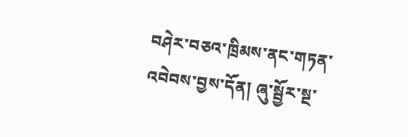བཤེར་བཅའ་ཁྲིམས་ནང་གཏན་འབེབས་བྱས་དོན། ཞུ་སྦྱོར་སྔ་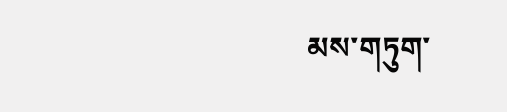མས་གཏུག་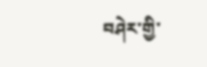བཤེར་གྱི་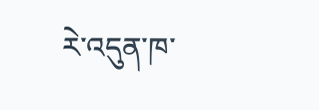རེ་འདུན་ཁ་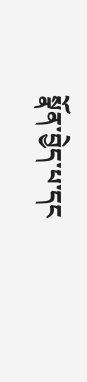སྣོན་བྱེད་པ་དང